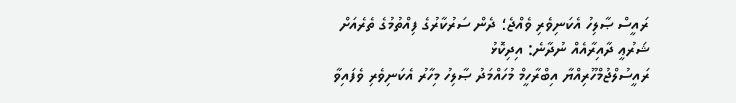ރައީސް ޞާލިހު އެކަނިވެރި ވެއްޖެ؛ ދެން ސަރުކާރުގެ ފިއްތުމުގެ ތެރެއަށް ޝަރުޢީ ދާއިރާއެއް ނުދާނެ: އިދިކޮޅު
ރައީސުލްޖުމްހޫރިއްޔާ އިބްރާހީމް މުހައްމަދު ޞާލިހު މިހާރު އެކަނިވެރި ވެފައިވާ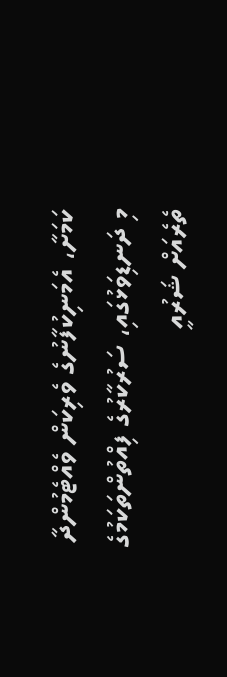ކަމަށާ، އެމަނިކުފާނުގެ ވެރިކަން ވެއްޓެމުންދާ މި ދަނޑިވަޅުގައި، ސަރުކާރުގެ ފިއްތުންތަކަމުގެ ތެރެއަށް ޝަރުއީ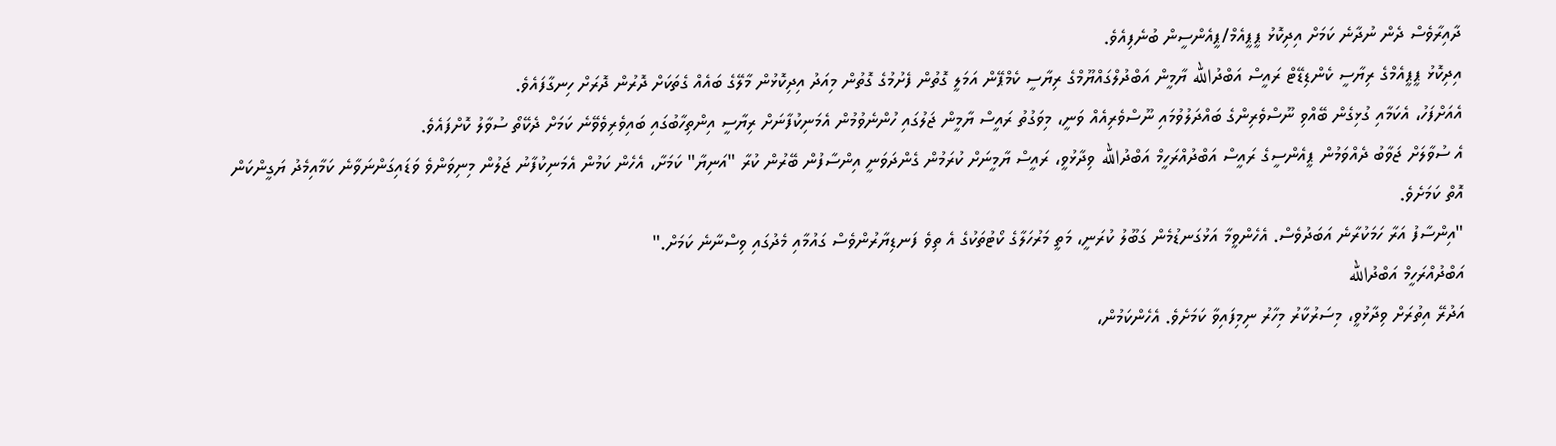ދާއިރާވެސް ދެން ނުދާނެ ކަމަށް އިދިކޮޅު ޕީޕީއެމް/ޕީއެންސީން ބުނެފިއެވެ.
އިދިކޮޅު ޕީޕީއެމްގެ ރިޔާސީ ކެންޑިޑޭޓް ރައީސް އަބްދުالله ޔާމީން އަބްދުލްގައްޔޫމްގެ ރިޔާސީ ކެމްޕޭން އަމަލީ ގޮތުން ފެށުމުގެ ގޮތުން މިއަދު އިދިކޮޅުން މާލޭގެ ބައެއް ގެތަކަށް ދޮރުން ދޮރަށް ހިނގާފައެވެ.
އެއަށްފަހު، އެކަމާއި ގުޅިގެން ބޭއްވި ނޫސްވެރިންގެ ބައްދަލުވުމައި ނޫސްވެރިއެއް ވަނީ، މިވަގުތު ރައީސް ޔާމީން ޖަލުގައި ހުންނެވުމުން އެމަނިކުފާނަށް ރިޔާސީ އިންތިހާބުގައި ބައިވެރިވެވޭނެ ކަމަށް ދެކޭތޯ ސުވާލު ކޮށްފައެވެ.
އެ ސުވާލަށް ޖަވާބު ދެއްވަމުން ޕީއެންސީގެ ރައީސް އަބްދުއްރަހީމް އަބްދުالله ވިދާޅުވީ، ރައީސް ޔާމީނަށް ކުރަމުން ގެންދަވަނީ އިންސާފުން ބޭރުން ކުރާ "އަނިޔާ" ކަމަށާ، އެހެން ކަމުން އެމަނިކުފާނު ޖަލުން މިނިވަންވެ ވަޑައިގަންނަވާނެ ކަމާއިމެދު ޔަގީންކަން އޮތް ކަމަށެވެ.
"އިންސާފު އަރާ ހަމަކުރާނެ އަބަދުވެސް. އެހެންވީމާ އަޅުގަނޑުމެން ގަބޫލު ކުރަނީ، މަތީ މަރުހަލާގެ ކޯޓުތަކުގެ އެ ތިވެ ފަނޑިޔާރުންވެސް ގައުމާއި މެދުގައި ވިސްނާނެ ކަމަށް."
އަބްދުއްރަހީމް އަބްދުالله
އަދުރޭ އިތުރަށް ވިދާޅުވީ، މިސަރުކާރު މިހާރު ނިމިފައިވާ ކަމަށެވެ. އެހެންކަމުން،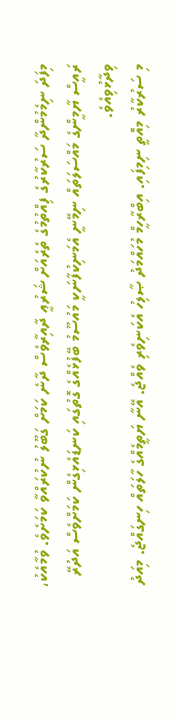މިފަދަ ނިމެމުންދާ ސަރުކާރުގެ ފިއްތުމުގެ ތެރެއަށް ޝަރުޢީ ދާއިރާވެސް ދާނެ ކަމަށް ގަބޫލު ނުކުރައްވާ ކަމަށެވެ. ވުމާއެކު، ރައީސް ޔާމީންގެ މައްސަލަތައް ނިމޭނީ އެމަނިކުފާނަކީ މައުސޫމު ބޭފުޅެއްގެ ގޮތުގައި ކަނޑައެޅިގެން ކަމަށްވެސް އަދުރޭ ވިދާޅުވިއެވެ.
މި ސަރުކާރު މިއޮތީ ނިމިފައި. އިބްރާހީމް މުހައްމަދު ޞާލިހު އެކަނިވެރި ވެއްޖެ. އޭނާ ޔަތީމެއްގެ ހާލަތައް ހިނގައްޖެ. މިއަދު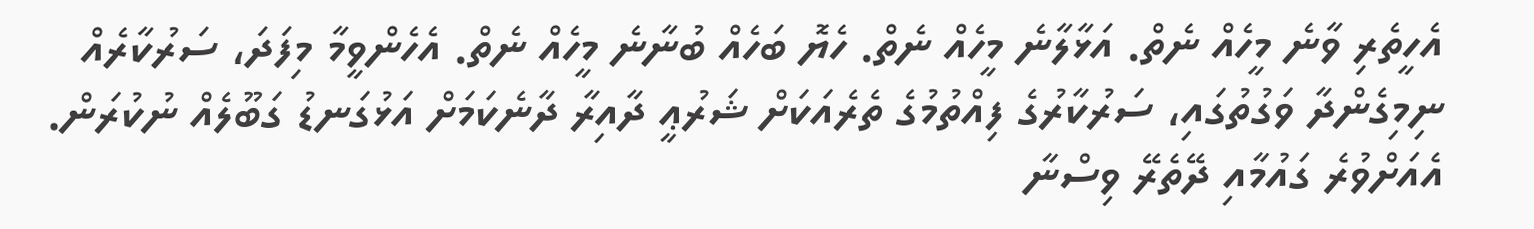އެހީތެރި ވާނެ މީހެއް ނެތް. އަޅާލާނެ މީހެއް ނެތް. ހެޔޮ ބަހެއް ބުނާނެ މީހެއް ނެތް. އެހެންވީމާ މިފަދަ، ސަރުކާރެއް ނިމިގެންދާ ވަގުތުގައި، ސަރުކާރުގެ ފިއްތުމުގެ ތެރެއަކަށް ޝަރުޢީ ދާއިރާ ދާނެކަމަށް އަޅުގަނޑު ގަބޫލެއް ނުކުރަން. އެއަށްވުރެ ގައުމާއި ދޭތެރޭ ވިސްނާ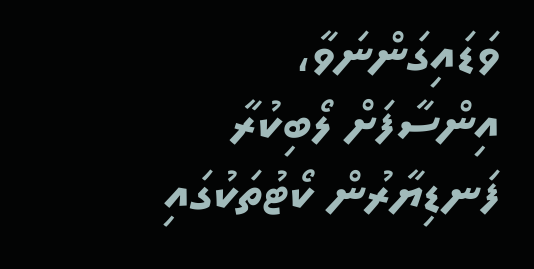ވަޑައިގަންނަވާ، އިންސާފަށް ލޯބިކުރާ ފަނޑިޔާރުން ކޯޓުތަކުގައި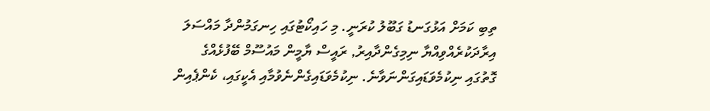ތިބި ކަމަށް އަޅުގަނޑު ގަބޫލު ކުރަނީ. މި ހައިކޯޓުގައި ހިނގަމުންދާ މައްސަލަ އިރާދަކުރެއްވިއްޔާ ނިމިގެންދާއިރު, ރައީސް ޔާމީން މައުސޫމް ބޭފުޅެއްގެ ގޮތުގައި ނިކުމެވަޑައިގަންނަވާނެ. ނިކުމެވަޑައިގެންނެވުމާއި އެކީގައި، ކެންޕެއިން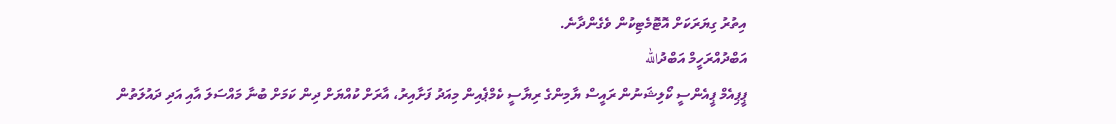އިތުރު ގިޔަރަކަށް އޮޓޮމެޓިކުން ވެގެންދާނެ.
އަބްދުއްރަހީމް އަބްދުالله
ޕީޕިއެމް ޕީއެންސީ ކޯލިޝަނުން ރައީސް ޔާމިންގެ ރިޔާސީ ކެމްޕެއިން މިއަދު ފަށާއިރު، އާރަށް ކުއްޔަށް ދިން ކަމަށް ބުނާ މައްސަލަ އާއި އަދި ދައުލަތުން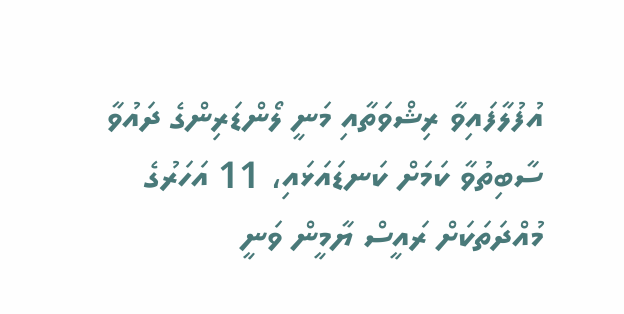އުފުލާފައިވާ ރިޝްވަތާއި މަނީ ލޯންޑަރިންގެ ދައުވާ ސާބިތުވާ ކަމަށް ކަނޑައަޅައި، 11 އަހަރުގެ މުއްދަތަކަށް ރައީސް ޔާމީން ވަނީ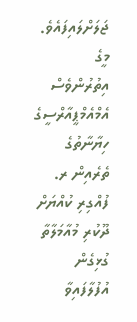ޖަލަށްލައިފައެވެ.
މީގެ އިތުރުންވެސް އެމްއެމްޕީއާރްސީގެ ހިޔާނާތުގެ ތެރެއިން ރ. ފުއްގިރި ކުއްޔަށް ދޫކުރި މުއާމަލާތާ ގުޅިގެން އުފުލާފައިވާ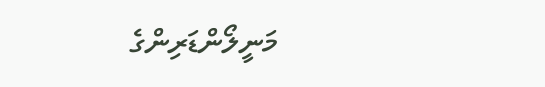މަނީލޯންޑަރިންގެ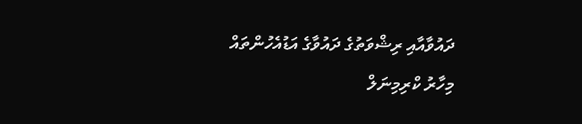ދައުވާއާއި ރިޝްވަތުގެ ދައުވާގެ އަޑުއެހުންތައް މިހާރު ކްރިމިނަލް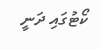ކޯޓުގައި ދަނީ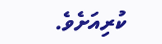ކުރިއަށެވެ.